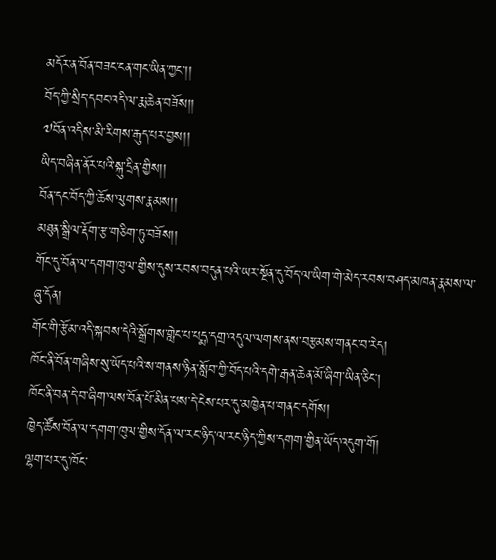མདོར་ན་བོན་བཟང་ངན་གང་ཡིན་ཀྱང་།།
བོད་ཀྱི་སྲིད་དབང་འདི་ལ་རྨ་ཆེན་བཟོས།།
༧བོན་འདིས་མི་རིགས་རྒུད་པར་བྱས།།
ཡིད་བཞིན་ནོར་པའི་སྐུ་དྲིན་གྱིས།།
བོན་དང་བོད་ཀྱི་ཆོས་ལུགས་རྣམས།།
མཐུན་སྒྲིལ་རྡོག་རྩ་གཅིག་ཏུ་བཟོས།།
གོང་དུ་བོན་ལ་དགག་ཁུལ་གྱིས་དུས་རབས་བདུན་པའི་ཡར་སྔོན་དུ་བོད་ལ་ཡིག་གེ་མེད་རབས་བཤད་མཁན་རྣམས་ལ་ཞུ་དོན།
གོང་གི་རྩོམ་འདི་སྐབས་དེའི་སྒྲོགས་གླེང་པ་པདྨ་དགྲ་འདུལ་ལགས་ནས་བརྩམས་གནང་བ་རེད།
ཁོང་ནི་བོན་གཞིས་སུ་ཡོད་པའི་ས་གནས་ཉིན་སློབ་ཀྱི་བོད་པའི་དགེ་རྒན་ཆེན་མོ་ཞིག་ཡིན་ཅིང།
ཁོང་ནི་བན་དེ་བ་ཞིག་ལས་བོན་པོ་མིན་པས་དེ་ངེས་པར་དུ་མཁྱེན་པ་གནང་དགོས།
ཁྱེད་ཚོས་བོན་ལ་དགག་ཁུལ་གྱིས་དོན་ལ་རང་ཉིད་ལ་རང་ཉིད་ཀྱིས་དགག་གྱིན་ཡོད་འདུག་གོ།
ལྷག་པར་དུ་ཁོང་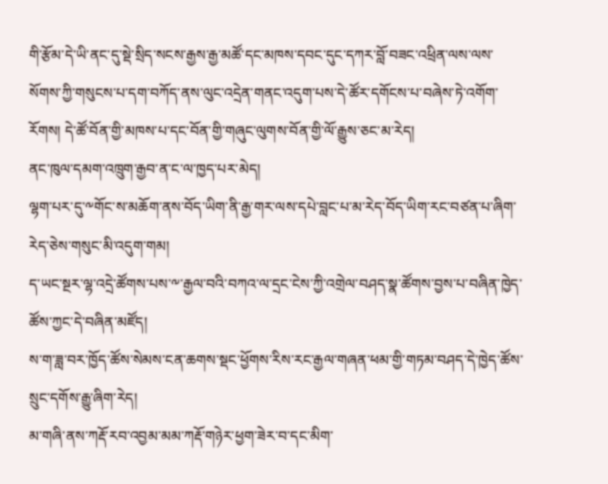གི་རྩོམ་དེ་ཡི་ནང་དུ་སྡེ་སྲིད་སངས་རྒྱས་རྒྱ་མཚོ་དང་མཁས་དབང་དུང་དཀར་བློ་བཟང་འཕྲིན་ལས་ལས་སོགས་ཀྱི་གསུངས་པ་དག་བཀོད་ནས་ལུང་འདྲེན་གནང་འདུག་པས་དེ་ཚོར་དགོངས་པ་བཞེས་ཏེ་འགོག་རོགས། དེ་ཚོ་བོན་གྱི་མཁས་པ་དང་བོན་གྱི་གཞུང་ལུགས་བོན་གྱི་ལོ་རྒྱུས་ཅང་མ་རེད།
ནང་ཁུལ་དམག་འཁྲུག་རྒྱབ་ན་ང་ལ་ཁྱད་པར་མེད།
ལྷག་པར་དུ་༸གོང་ས་མཆོག་ནས་བོད་ཡིག་ནི་རྒྱ་གར་ལས་དཔེ་བླང་པ་མ་རེད་བོད་ཡིག་རང་བཙན་པ་ཞིག་རེད་ཅེས་གསུང་མི་འདུག་གམ།
ད་ཡང་སྔར་ལྷ་འདྲེ་ཚོགས་པས་༸་རྒྱལ་བའི་བཀའ་ལ་དྲང་ངེས་ཀྱི་འགྲེལ་བཤད་སྣ་ཚོགས་བྱས་པ་བཞིན་ཁྱེད་ཚོས་ཀྱང་དེ་བཞིན་མཛོད།
ས་ག་ཟླ་བར་ཁྱོད་ཚོས་སེམས་ངན་ཆགས་སྡང་ཕྱོགས་རིས་རང་རྒྱལ་གཞན་ཕམ་གྱི་གཏམ་བཤད་དེ་ཁྱེད་ཚོས་སྲུང་དགོས་རྒྱུ་ཞིག་རེད།
མ་གཞི་ནས་ཀརྡོ་རབ་འབྱམ་མམ་ཀརྡོ་གཉེར་ཕྱག་ཟེར་བ་དང་མིག་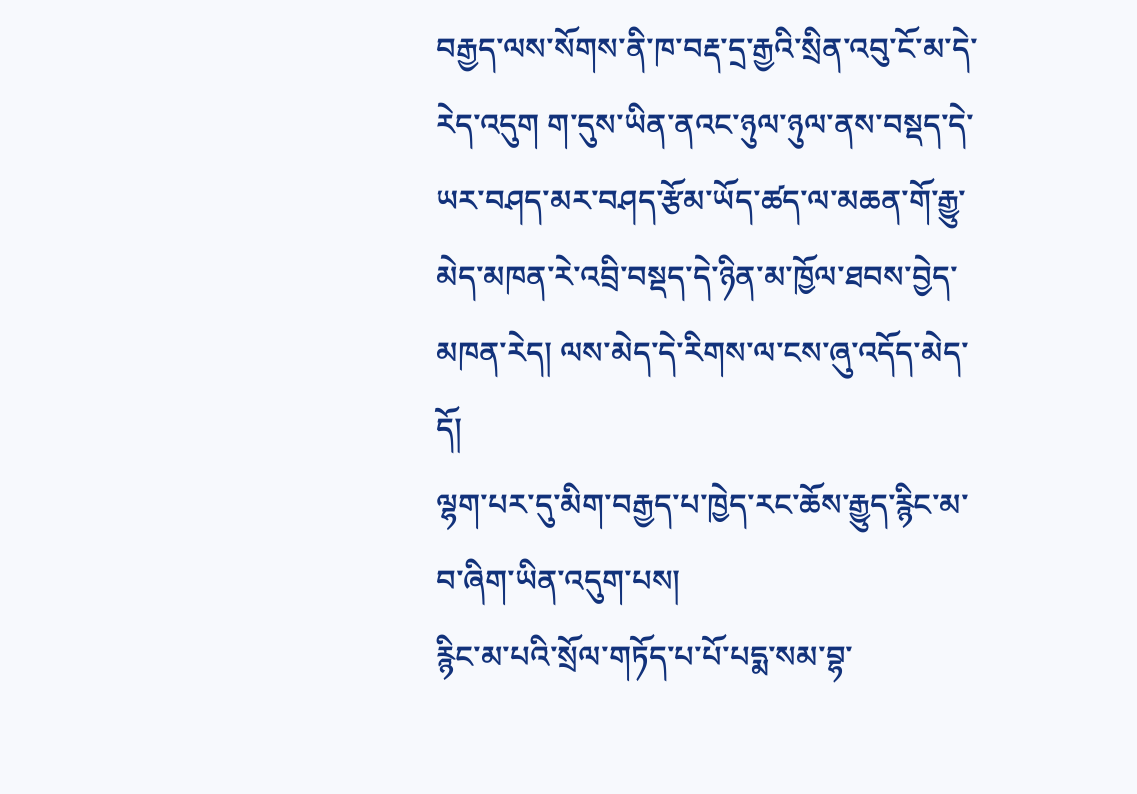བརྒྱད་ལས་སོགས་ནི་ཁ་བརྡ་དྲ་རྒྱའི་སྲིན་འབུ་ངོ་མ་དེ་རེད་འདུག ག་དུས་ཡིན་ནའང་ཉུལ་ཉུལ་ནས་བསྡད་དེ་ཡར་བཤད་མར་བཤད་རྩོམ་ཡོད་ཚད་ལ་མཆན་གོ་རྒྱུ་མེད་མཁན་རེ་འབྲི་བསྡད་དེ་ཉིན་མ་ཁྱོལ་ཐབས་བྱེད་མཁན་རེད། ལས་མེད་དེ་རིགས་ལ་ངས་ཞུ་འདོད་མེད་དོ།
ལྷག་པར་དུ་མིག་བརྒྱད་པ་ཁྱེད་རང་ཆོས་རྒྱུད་རྙིང་མ་བ་ཞིག་ཡིན་འདུག་པས།
རྙིང་མ་པའི་སྲོལ་གཏོད་པ་པོ་པདྨ་སམ་བྷ་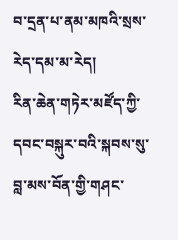བ་དྲན་པ་ནམ་མཁའི་སྲས་རེད་དམ་མ་རེད།
རིན་ཆེན་གཏེར་མཛོད་ཀྱི་དབང་བསྐུར་བའི་སྐབས་སུ་བླ་མས་བོན་གྱི་གཤང་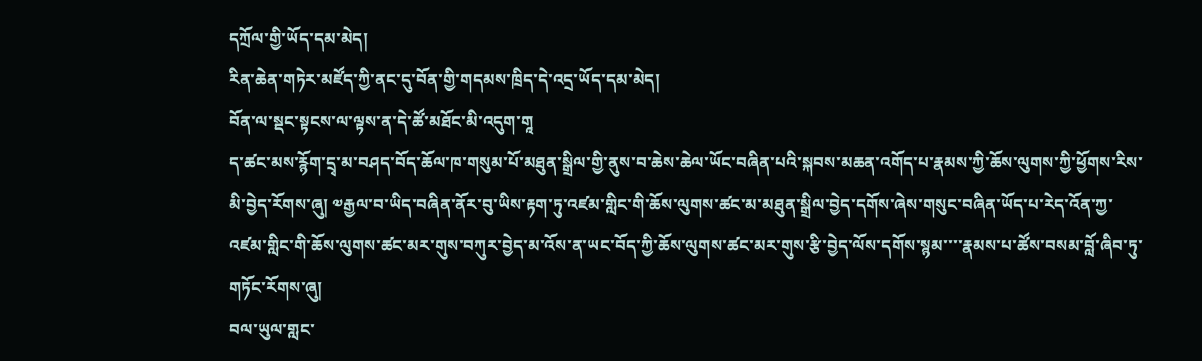དཀྲོལ་གྱི་ཡོད་དམ་མེད།
རིན་ཆེན་གཏེར་མཛོད་ཀྱི་ནང་དུ་བོན་གྱི་གདམས་ཁྲིད་དེ་འདྲ་ཡོད་དམ་མེད།
བོན་ལ་སྡང་སྟངས་ལ་ལྟས་ན་དེ་ཚོ་མཐོང་མི་འདུག་གཱ
ད་ཚང་མས་རྙོག་དྲྭ་མ་བཤད་བོད་ཆོལ་ཁ་གསུམ་པོ་མཐུན་སྒྲིལ་གྱི་ནུས་བ་ཆེས་ཆེལ་ཡོང་བཞིན་པའི་སྐབས་མཆན་འགོད་པ་རྣམས་ཀྱི་ཆོས་ལུགས་ཀྱི་ཕྱོགས་རིས་མི་བྱེད་རོགས་ཞུ། ༧རྒྱལ་བ་ཡིད་བཞིན་ནོར་བུ་ཡིས་རྟག་ཏུ་འཛམ་གླིང་གི་ཆོས་ལུགས་ཚང་མ་མཐུན་སྒྲིལ་བྱེད་དགོས་ཞེས་གསུང་བཞིན་ཡོད་པ་རེད་འོན་ཀྱ་འཛམ་གླིང་གི་ཆོས་ལུགས་ཚང་མར་གུས་བཀུར་བྱེད་མ་འོས་ན་ཡང་བོད་ཀྱི་ཆོས་ལུགས་ཚང་མར་གུས་རྩི་བྱེད་ལོས་དགོས་སྙམ་་་་རྣམས་པ་ཚོས་བསམ་བློ་ཞིབ་ཏུ་གཏོང་རོགས་ཞུ།
བལ་ཡུལ་གླང་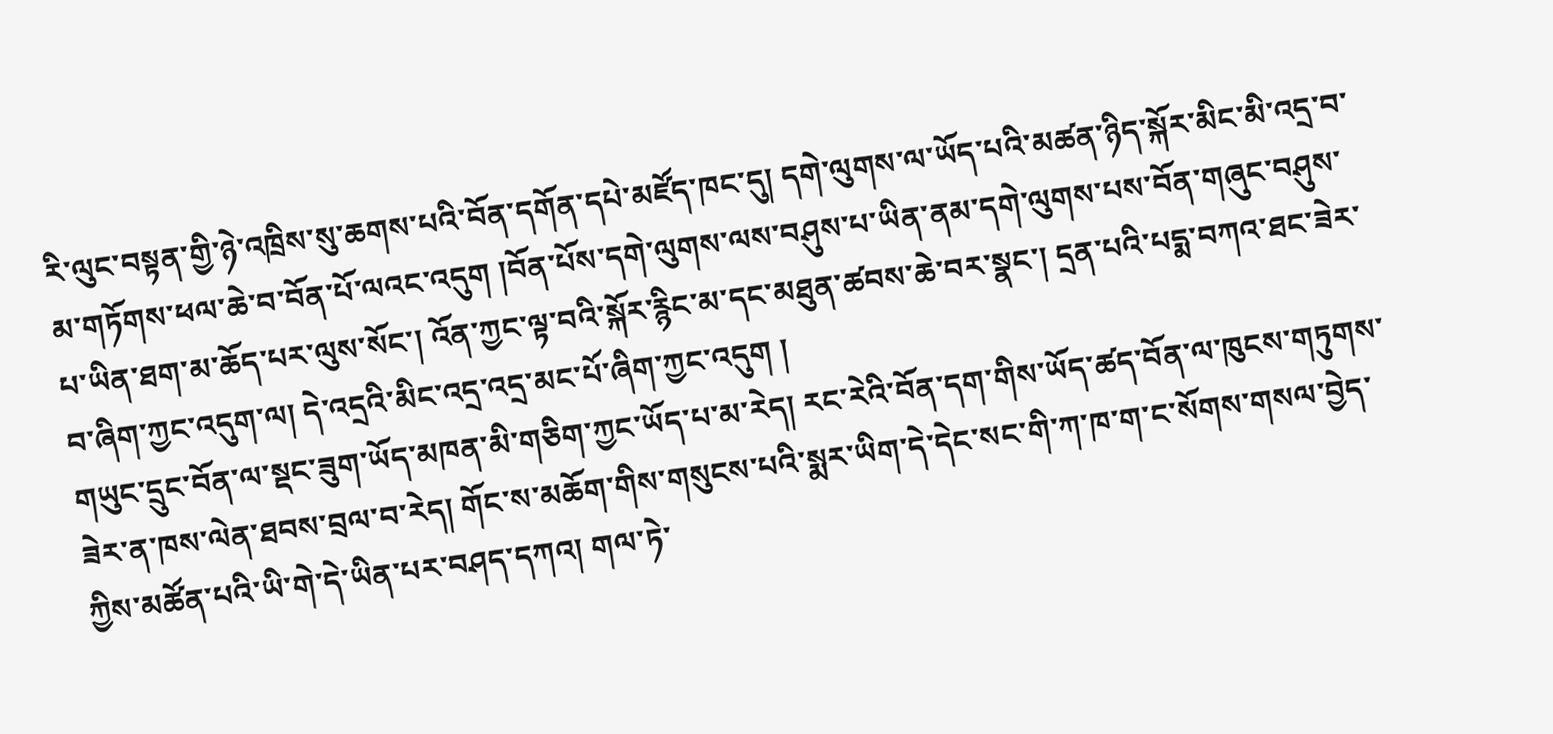རི་ལུང་བསྟན་གྱི་ཉེ་འཁྲིས་སུ་ཆགས་པའི་བོན་དགོན་དཔེ་མཛོད་ཁང་དུ། དགེ་ལུགས་ལ་ཡོད་པའི་མཚན་ཉིད་སྐོར་མིང་མི་འདྲ་བ་མ་གཏོགས་ཕལ་ཆེ་བ་བོན་པོ་ལའང་འདུག །བོན་པོས་དགེ་ལུགས་ལས་བཤུས་པ་ཡིན་ནམ་དགེ་ལུགས་པས་བོན་གཞུང་བཤུས་པ་ཡིན་ཐག་མ་ཆོད་པར་ལུས་སོང་། འོན་ཀྱང་ལྟ་བའི་སྐོར་རྙིང་མ་དང་མཐུན་ཚབས་ཆེ་བར་སྣང་། དྲན་པའི་པདྨ་བཀའ་ཐང་ཟེར་བ་ཞིག་ཀྱང་འདུག་ལ། དེ་འདྲའི་མིང་འདྲ་འདྲ་མང་པོ་ཞིག་ཀྱང་འདུག །
གཡུང་དྲུང་བོན་ལ་སྡང་ཟུག་ཡོད་མཁན་མི་གཅིག་ཀྱང་ཡོད་པ་མ་རེད། རང་རེའི་བོན་དག་གིས་ཡོད་ཚད་བོན་ལ་ཁུངས་གཏུགས་ཟེར་ན་ཁས་ལེན་ཐབས་བྲལ་བ་རེད། གོང་ས་མཆོག་གིས་གསུངས་པའི་སྨར་ཡིག་དེ་དེང་སང་གི་ཀ་ཁ་ག་ང་སོགས་གསལ་བྱེད་ཀྱིས་མཚོན་པའི་ཡི་གེ་དེ་ཡིན་པར་བཤད་དཀའ། གལ་ཏེ་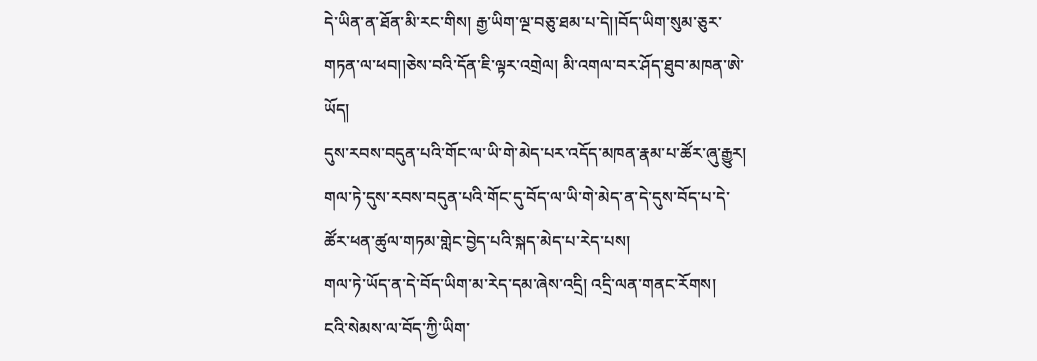དེ་ཡིན་ན་ཐོན་མི་རང་གིས། རྒྱ་ཡིག་ལྔ་བཅུ་ཐམ་པ་དེ།།བོད་ཡིག་སུམ་ཅུར་གཏན་ལ་ཕབ།།ཅེས་བའི་དོན་ཇི་ལྟར་འགྲེལ། མི་འགལ་བར་ཤོད་ཐུབ་མཁན་ཨེ་ཡོད།
དུས་རབས་བདུན་པའི་གོང་ལ་ཡི་གེ་མེད་པར་འདོད་མཁན་རྣམ་པ་ཚོར་ཞུ་རྒྱུར། གལ་ཏེ་དུས་རབས་བདུན་པའི་གོང་དུ་བོད་ལ་ཡི་གེ་མེད་ན་དེ་དུས་བོད་པ་དེ་ཚོར་ཕན་ཚུལ་གཏམ་གླེང་བྱེད་པའི་སྐད་མེད་པ་རེད་པས།
གལ་ཏེ་ཡོད་ན་དེ་བོད་ཡིག་མ་རེད་དམ་ཞེས་འདྲི། འདྲི་ལན་གནང་རོགས།
ངའི་སེམས་ལ་བོད་ཀྱི་ཡིག་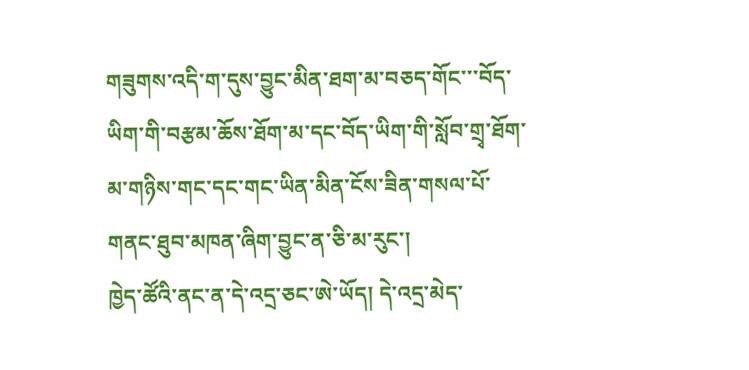གཟུགས་འདི་ག་དུས་བྱུང་མིན་ཐག་མ་བཅད་གོང་་་བོད་ཡིག་གི་བརྩམ་ཆོས་ཐོག་མ་དང་བོད་ཡིག་གི་སློབ་གྲྭ་ཐོག་མ་གཉིས་གང་དང་གང་ཡིན་མིན་ངོས་ཟིན་གསལ་པོ་གནང་ཐུབ་མཁན་ཞིག་བྱུང་ན་ཅི་མ་རུང་།
ཁྱེད་ཚོའི་ནང་ན་དེ་འདྲ་ཅང་ཨེ་ཡོད། དེ་འདྲ་མེད་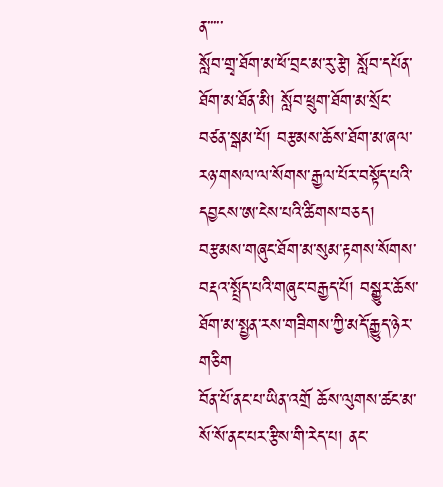ན་་་་་
སློབ་གྲྭ་ཐོག་མ་ཕོ་བྲང་མ་རུ་རྩེ། སློབ་དཔོན་ཐོག་མ་ཐོན་མི། སློབ་ཕྲུག་ཐོག་མ་སྲོང་བཙན་སྒམ་པོ། བརྩམས་ཆོས་ཐོག་མ་ཞལ་རཉ་གསལ་ལ་སོགས་རྒྱལ་པོར་བསྟོད་པའི་དབྱངས་ཨ་ངེས་པའི་ཚིགས་བཅད། བརྩམས་གཞུང་ཐོག་མ་སུམ་རྟགས་སོགས་བརྡའ་སྤྲོད་པའི་གཞུང་བརྒྱད་པོ། བསྒྱུར་ཆོས་ཐོག་མ་སྤྱན་རས་གཟིགས་ཀྱི་མདོ་རྒྱུད་ཉེར་གཅིག
བོན་པོ་ནང་པ་ཡིན་འགྲོ ཆོས་ལུགས་ཚང་མ་སོ་སོ་ནང་པར་རྩིས་གི་རེད་པ། ནང་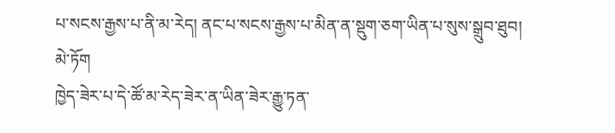པ་སངས་རྒྱས་པ་ནི་མ་རེད། ནང་པ་སངས་རྒྱས་པ་མིན་ན་སྡུག་ཅག་ཡིན་པ་སུས་སྒྲུབ་ཐུབ།
མེ་ཏོག
ཁྱེད་ཟེར་པ་དེ་ཚོ་མ་རེད་ཟེར་ན་ཡིན་ཟེར་རྒྱུ་ཏན་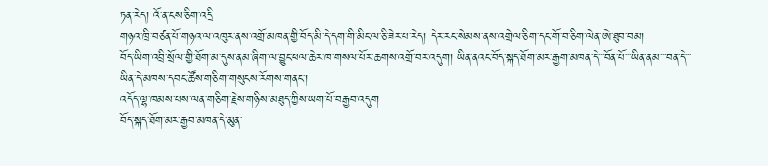ཏན་རེད། འོ་ན་ངས་ཅིག་འདྲི
གཉའ་ཁྲི་བཙན་པོ་གཉའ་ལ་འཁུར་ནས་འགྲོ་མཁན་གྱི་བོད་མི་དེ་དག་གི་མིང་ལ་ཅི་ཟེར་པ་རེད། དེར་རང་སེམས་ནས་འགྲེལ་ཅིག་དང་གོ་བ་ཅིག་ལེན་ཨེ་ཐུབ་བམ།
བོད་ཡིག་འབྲི་སྲོལ་གྱི་ཐོག་མ་དུས་ནམ་ཞིག་ལ་བྱུང་ཕལ་ཆེར་ཁ་གསལ་པོར་ཆགས་འགྲོ་བར་འདུག། ཡིན་ནའང་བོད་སྐད་ཐོག་མར་རྒྱག་མཁན་དེ་་་བོན་པོ་་་ཡིན་ནམ་་་བན་དེ་་་ཡིན་དེ་མཁས་དབང་ཚོས་གཅིག་གསུངས་རོགས་གནང་།
འདོད་ལྷ་ཁམས་པས་ལན་གཅིག་རྗེས་གཉིས་མཐུད་ཀྱིས་ཡག་པོ་བརྒྱབ་འདུག
བོད་སྐད་ཐོག་མར་རྒྱབ་མཁན་དེ་མུན་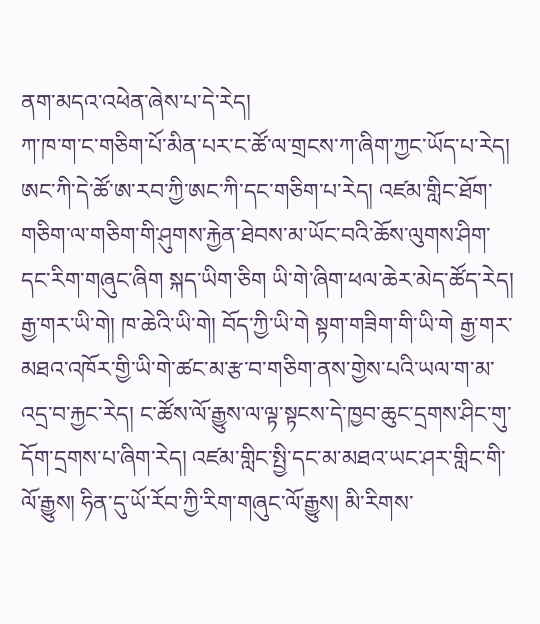ནག་མདའ་འཕེན་ཞེས་པ་དེ་རེད།
ཀ་ཁ་ག་ང་གཅིག་པོ་མིན་པར་ང་ཚོ་ལ་གྲངས་ཀ་ཞིག་ཀྱང་ཡོད་པ་རེད། ཨང་ཀི་དེ་ཚོ་ཨ་རབ་ཀྱི་ཨང་ཀི་དང་གཅིག་པ་རེད། འཛམ་གླིང་ཐོག་གཅིག་ལ་གཅིག་གི་ཤུགས་རྐྱེན་ཐེབས་མ་ཡོང་བའི་ཆོས་ལུགས་ཤིག་དང་རིག་གཞུང་ཞིག སྐད་ཡིག་ཅིག ཡི་གེ་ཞིག་ཕལ་ཆེར་མེད་ཚོད་རེད།
རྒྱ་གར་ཡི་གེ། ཁ་ཆེའི་ཡི་གེ། བོད་ཀྱི་ཡི་གེ སྟག་གཟིག་གི་ཡི་གེ རྒྱ་གར་མཐའ་འཁོར་གྱི་ཡི་གེ་ཚང་མ་རྩ་བ་གཅིག་ནས་གྱེས་པའི་ཡལ་ག་མ་འདྲ་བ་རྐྱང་རེད། ང་ཚོས་ལོ་རྒྱུས་ལ་ལྟ་སྟངས་དེ་ཁྱབ་ཆུང་དྲགས་ཤིང་གུ་དོག་དྲགས་པ་ཞིག་རེད། འཛམ་གླིང་སྤྱི་དང་མ་མཐའ་ཡང་ཤར་གླིང་གི་ལོ་རྒྱུས། ཧིན་དུ་ཡོ་རོབ་ཀྱི་རིག་གཞུང་ལོ་རྒྱུས། མི་རིགས་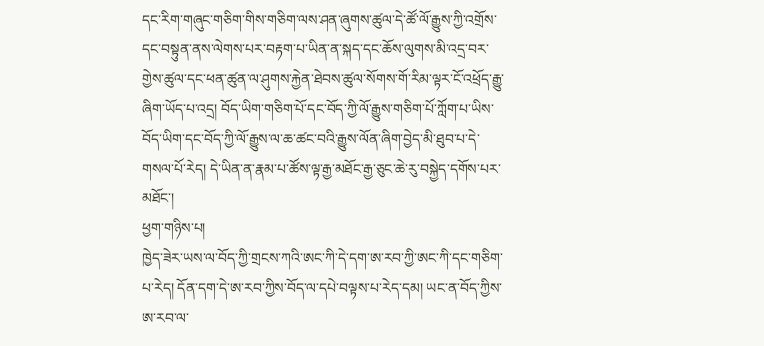དང་རིག་གཞུང་གཅིག་གིས་གཅིག་ལས་ཤན་ཞུགས་ཚུལ་དེ་ཚོ་ལོ་རྒྱུས་ཀྱི་འགྲོས་དང་བསྟུན་ནས་ལེགས་པར་བརྟག་པ་ཡིན་ན་སྐད་དང་ཆོས་ལུགས་མི་འདྲ་བར་གྱེས་ཚུལ་དང་ཕན་ཚུན་ལ་ཤུགས་རྐྱེན་ཐེབས་ཚུལ་སོགས་གོ་རིམ་ལྟར་ངོ་འཕྲོད་རྒྱུ་ཞིག་ཡོད་པ་འདྲ། བོད་ཡིག་གཅིག་པོ་དང་བོད་ཀྱི་ལོ་རྒྱུས་གཅིག་པོ་ཀློག་པ་ཡིས་བོད་ཡིག་དང་བོད་ཀྱི་ལོ་རྒྱུས་ལ་ཆ་ཚང་བའི་རྒྱུས་ལོན་ཞིག་བྱེད་མི་ཐུབ་པ་དེ་གསལ་པོ་རེད། དེ་ཡིན་ན་རྣམ་པ་ཚོས་ལྟ་རྒྱ་མཐོང་རྒྱ་ཅུང་ཆེ་རུ་བསྐྱེད་དགོས་པར་མཐོང་།
ཕྱག་གཉིས་པ།
ཁྱེད་ཟེར་ཡས་ལ་བོད་ཀྱི་གྲངས་ཀའི་ཨང་ཀི་དེ་དག་ཨ་རབ་ཀྱི་ཨང་ཀི་དང་གཅིག་པ་རེད། དོན་དག་དེ་ཨ་རབ་ཀྱིས་བོད་ལ་དཔེ་བལྟས་པ་རེད་དམ། ཡང་ན་བོད་ཀྱིས་ཨ་རབ་ལ་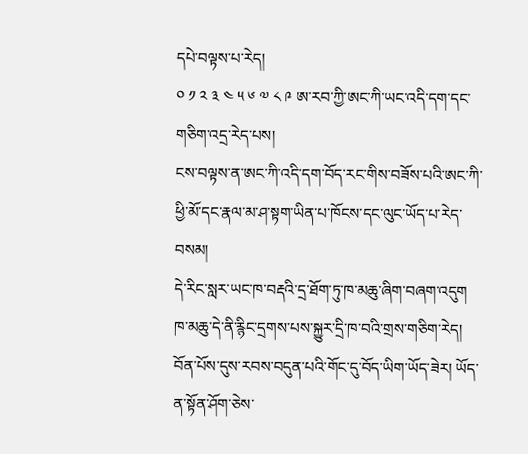དཔེ་བལྟས་པ་རེད།
༠ ༡ ༢ ༣ ༤ ༥ ༦ ༧ ༨ ༩ ཨ་རབ་ཀྱི་ཨང་ཀི་ཡང་འདི་དག་དང་གཅིག་འདྲ་རེད་པས།
ངས་བལྟས་ན་ཨང་ཀི་འདི་དག་བོད་རང་གིས་བཟོས་པའི་ཨང་ཀི་ཕྱི་མོ་དང་རྣལ་མ་ཤ་སྟག་ཡིན་པ་ཁོངས་དང་ལུང་ཡོད་པ་རེད་བསམ།
དེ་རིང་སླར་ཡང་ཁ་བརྡའི་དྲ་ཐོག་ཏུ་ཁ་མཆུ་ཞིག་བཞག་འདུག ཁ་མཆུ་དེ་ནི་རྙིང་དྲགས་པས་སྐྱུར་དྲི་ཁ་བའི་གྲས་གཅིག་རེད། བོན་པོས་དུས་རབས་བདུན་པའི་གོང་དུ་བོད་ཡིག་ཡོད་ཟེར། ཡོད་ན་སྟོན་ཤོག་ཅེས་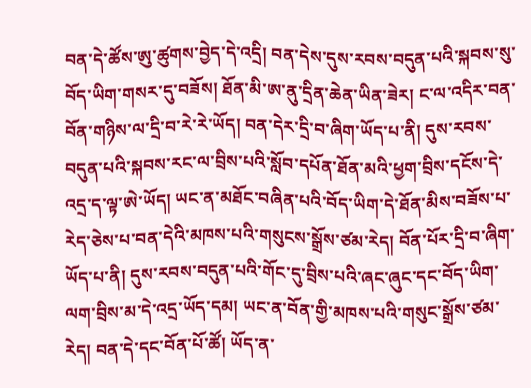བན་དེ་ཚོས་ཨུ་ཚུགས་བྱེད་དེ་འདྲི། བན་དེས་དུས་རབས་བདུན་པའི་སྐབས་སུ་བོད་ཡིག་གསར་དུ་བཟོས། ཐོན་མི་ཨ་ནུ་དྲིན་ཆེན་ཡིན་ཟེར། ང་ལ་འདིར་བན་བོན་གཉིས་ལ་དྲི་བ་རེ་རེ་ཡོད། བན་དེར་དྲི་བ་ཞིག་ཡོད་པ་ནི། དུས་རབས་བདུན་པའི་སྐབས་རང་ལ་བྲིས་པའི་སློབ་དཔོན་ཐོན་མའི་ཕྱག་བྲིས་དངོས་དེ་འདྲ་ད་ལྟ་ཨེ་ཡོད། ཡང་ན་མཐོང་བཞིན་པའི་བོད་ཡིག་དེ་ཐོན་མིས་བཟོས་པ་རེད་ཅེས་པ་བན་དེའི་མཁས་པའི་གསུངས་སྒྲོས་ཙམ་རེད། བོན་པོར་དྲི་བ་ཞིག་ཡོད་པ་ནི། དུས་རབས་བདུན་པའི་གོང་དུ་བྲིས་པའི་ཞང་ཞུང་དང་བོད་ཡིག་ལག་བྲིས་མ་དེ་འདྲ་ཡོད་དམ། ཡང་ན་བོན་གྱི་མཁས་པའི་གསུང་སྒྲོས་ཙམ་རེད། བན་དེ་དང་བོན་པོ་ཚོ། ཡོད་ན་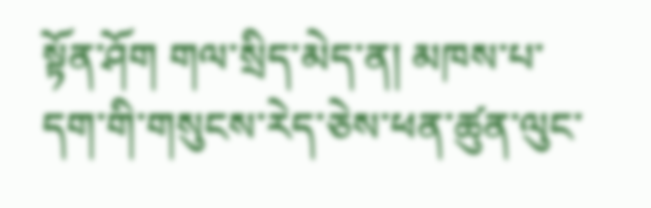སྟོན་ཤོག གལ་སྲིད་མེད་ན། མཁས་པ་དག་གི་གསུངས་རེད་ཅེས་ཕན་ཚུན་ལུང་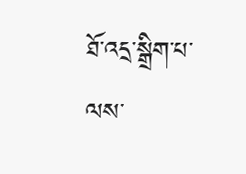ཐོ་འདྲ་སྒྲིག་པ་ལས་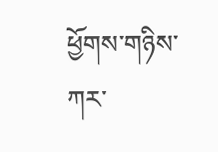ཕྱོགས་གཉིས་ཀར་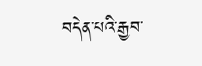བདེན་པའི་རྒྱབ་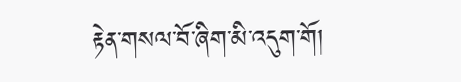རྟེན་གསལ་བོ་ཞིག་མི་འདུག་གོ།